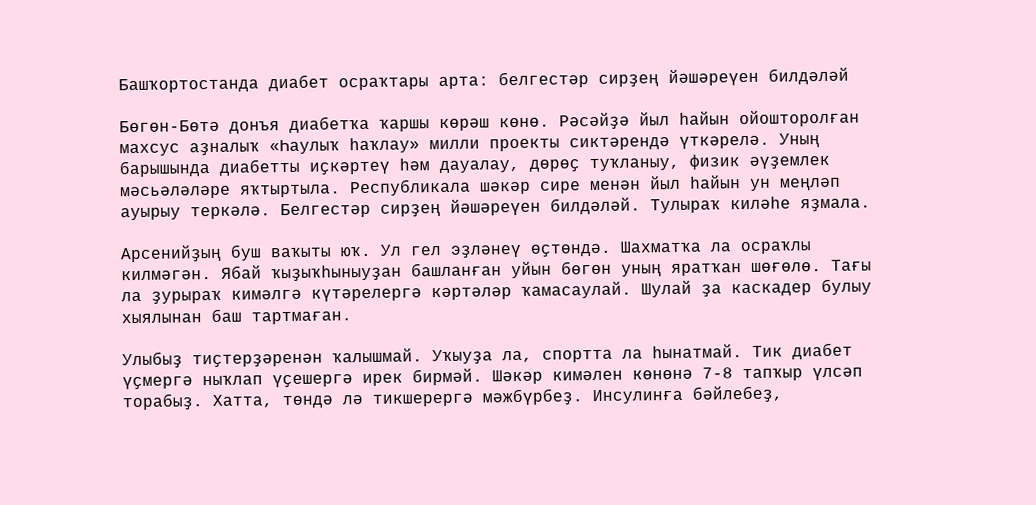Башҡортостанда диабет осраҡтары арта: белгестәр сирҙең йәшәреүен билдәләй

Бөгөн-Бөтә донъя диабетҡа ҡаршы көрәш көнө. Рәсәйҙә йыл һайын ойошторолған махсус аҙналыҡ «Һаулыҡ һаҡлау» милли проекты сиктәрендә үткәрелә. Уның барышында диабетты иҫкәртеү һәм дауалау, дөрөҫ туҡланыу, физик әүҙемлек мәсьәләләре яҡтыртыла. Республикала шәкәр сире менән йыл һайын ун меңләп ауырыу теркәлә. Белгестәр сирҙең йәшәреүен билдәләй. Тулыраҡ киләһе яҙмала.

Арсенийҙың буш ваҡыты юҡ. Ул гел эҙләнеү өҫтөндә. Шахматҡа ла осраҡлы килмәгән. Ябай ҡыҙыҡһыныуҙан башланған уйын бөгөн уның яратҡан шөғөлө. Тағы ла ҙурыраҡ кимәлгә күтәрелергә кәртәләр ҡамасаулай. Шулай ҙа каскадер булыу хыялынан баш тартмаған.

Улыбыҙ тиҫтерҙәренән ҡалышмай. Уҡыуҙа ла, спортта ла һынатмай. Тик диабет үҫмергә ныҡлап үҫешергә ирек бирмәй. Шәкәр кимәлен көнөнә 7-8 тапҡыр үлсәп торабыҙ. Хатта, төндә лә тикшерергә мәжбүрбеҙ. Инсулинға бәйлебеҙ,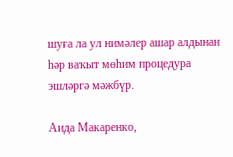шуға ла ул нимәлер ашар алдынан һәр ваҡыт мөһим процедура эшләргә мәжбүр.

Аида Макаренко,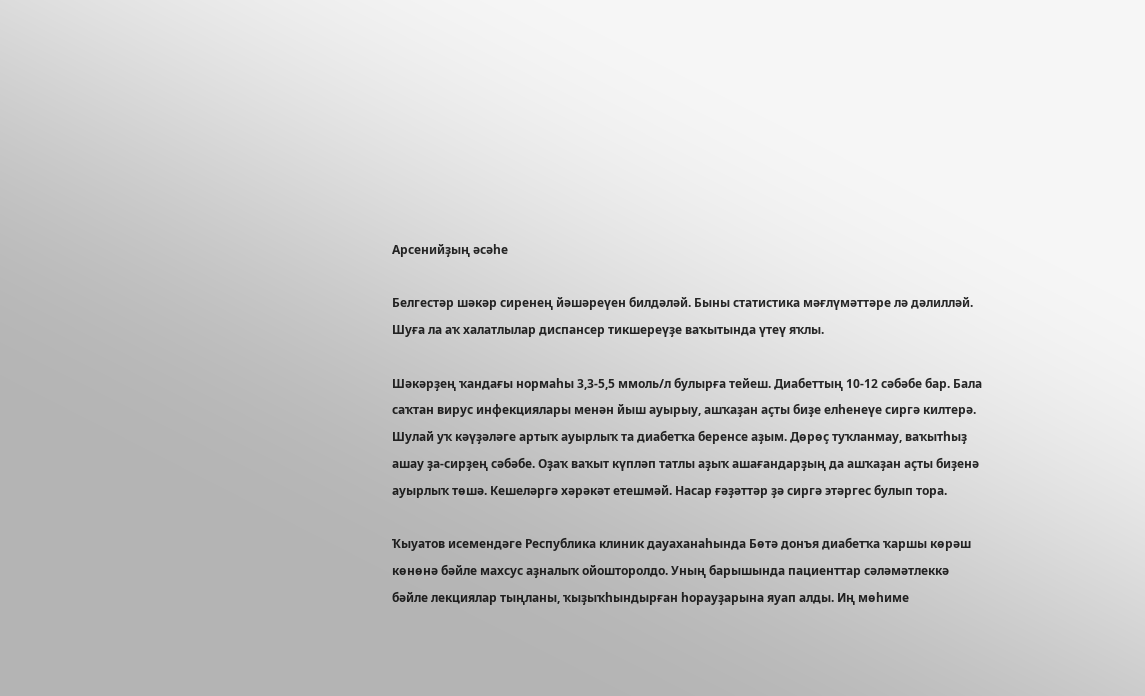Арсенийҙың әсәһе

Белгестәр шәкәр сиренең йәшәреүен билдәләй. Быны статистика мәғлүмәттәре лә дәлилләй. Шуға ла аҡ халатлылар диспансер тикшереүҙе ваҡытында үтеү яҡлы.

Шәкәрҙең ҡандағы нормаһы 3,3-5,5 ммоль/л булырға тейеш. Диабеттың 10-12 сәбәбе бар. Бала саҡтан вирус инфекциялары менән йыш ауырыу, ашҡаҙан аҫты биҙе елһенеүе сиргә килтерә. Шулай уҡ кәүҙәләге артыҡ ауырлыҡ та диабетҡа беренсе аҙым. Дөрөҫ туҡланмау, ваҡытһыҙ ашау ҙа-сирҙең сәбәбе. Оҙаҡ ваҡыт күпләп татлы аҙыҡ ашағандарҙың да ашҡаҙан аҫты биҙенә ауырлыҡ төшә. Кешеләргә хәрәкәт етешмәй. Насар ғәҙәттәр ҙә сиргә этәргес булып тора.

Ҡыуатов исемендәге Республика клиник дауаханаһында Бөтә донъя диабетҡа ҡаршы көрәш көнөнә бәйле махсус аҙналыҡ ойошторолдо. Уның барышында пациенттар сәләмәтлеккә бәйле лекциялар тыңланы, ҡыҙыҡһындырған һорауҙарына яуап алды. Иң мөһиме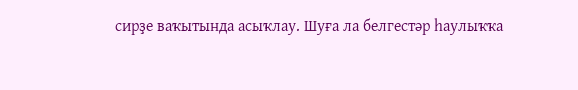сирҙе ваҡытында асыҡлау. Шуға ла белгестәр һаулыҡҡа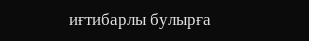иғтибарлы булырға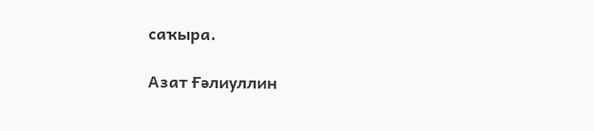саҡыра.

Азат Ғәлиуллин